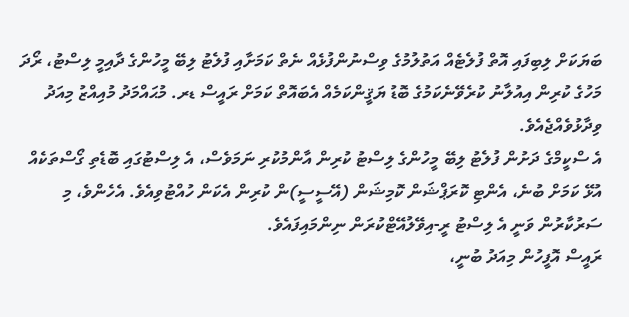ބަޔަކަށް ލިބިފައި އޮތް ފުލެޓެއް އަތުލުމުގެ ވިސްނުންފުޅެއް ނެތް ކަމަށާއި ފުލެޓު ލިބޭ މީހުންގެ ދާއިމީ ލިސްޓު، ރޯދަ މަހުގެ ކުރިން އިއުލާނު ކުރެވޭނެކަމުގެ ބޮޑު ޔަޤީންކަމެއް އެބައޮތް ކަމަށް ރައީސް ޑރ. މުޙައްމަދު މުއިއްޒު މިއަދު ވިދާޅުވެއްޖެއެވެ.
އެ ސްކީމްގެ ދަށުން ފުލެޓު ލިބޭ މީހުންގެ ލިސްޓު ކުރިން އާންމުކުރި ނަމަވެސް، އެ ލިސްޓުގައި ބޮޑެތި ގޯސްތަކެއް އުޅޭ ކަމަށް ބުނެ، އެންޓި ކޮރަޕްޝަން ކޮމިޝަން (އޭސީސީ)ން ކުރިން އެކަން ހުއްޓުވިއެވެ. އެހެންވެ، މި ސަރުކާރުން ވަނީ އެ ލިސްޓު ރީ-އިވޭލުއޭޓްކުރަން ނިންމައިފައެވެ.
ރައީސް އޮފީހުން މިއަދު ބުނީ،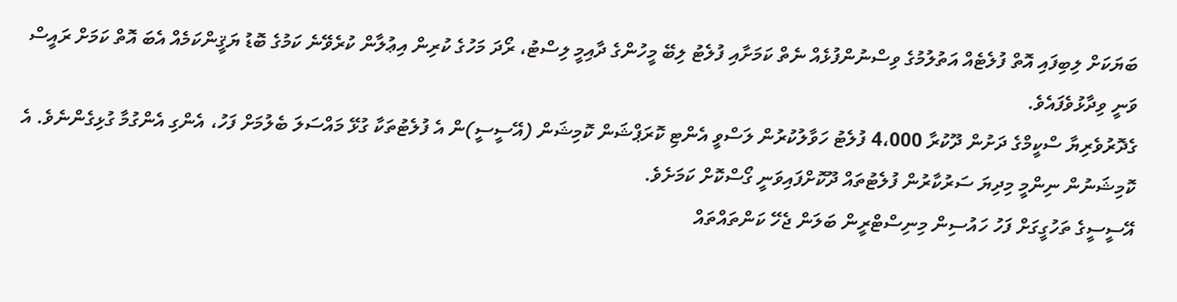ބަޔަކަށް ލިބިފައި އޮތް ފުލެޓެއް އަތުލުމުގެ ވިސްނުންފުޅެއް ނެތް ކަމަށާއި ފުލެޓު ލިބޭ މީހުންގެ ދާއިމީ ލިސްޓު، ރޯދަ މަހުގެ ކުރިން އިޢުލާން ކުރެވޭނެ ކަމުގެ ބޮޑު ޔަޤީންކަމެއް އެބަ އޮތް ކަމަށް ރައީސް ވަނީ ވިދާޅުވެފައެވެ.
ގެދޮރުވެރިޔާ ސްކީމްގެ ދަށުން ދޫކުރާ 4،000 ފުލެޓު ހަވާލުކުރުން ލަސްވީ އެންޓި ކޮރަޕްޝަން ކޮމިޝަން (އޭސީސީ)ން އެ ފުލެޓުތަކާ ގުޅޭ މައްސަލަ ބެލުމަށް ފަހު، އެންގި އެންގުމާ ގުޅިގެންނެވެ. އެ ކޮމިޝަނުން ނިންމީ މިދިޔަ ސަރުކާރުން ފުލެޓުތައް ދޫކޮށްފައިވަނީ ގޯސްކޮށް ކަމަށެވެ.
އޭސީސީގެ ތަހުގީގަށް ފަހު ހައުސިން މިނިސްޓްރީން ބަލަން ޖެހޭ ކަންތައްތައް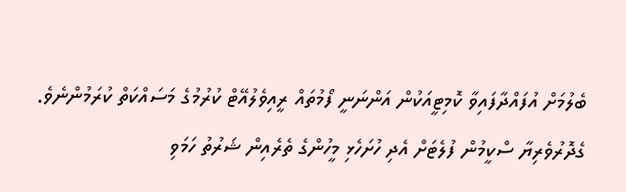ބެލުމަށް އުފައްދާފައިވާ ކޮމިޓީއަކުން އަންނަނީ ފޯމުތައް ރީއިވެލުއޭޓް ކުރުމުގެ މަސައްކަތް ކުރަމުންނެވެ.
ގެދޮރުވެރިޔާ ސްކީމުން ފުލެޓަށް އެދި ހުށަހެޅި މީހުންގެ ތެރެއިން ޝަރުތު ހަމަވި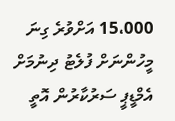15،000 އަށްވުރެ ގިނަ މީހުންނަށް ފުލެޓު ދިނުމަށް އެމްޑީޕީ ސަރުކާރުން އޮތީ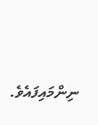ނިންމައިފައެވެ.